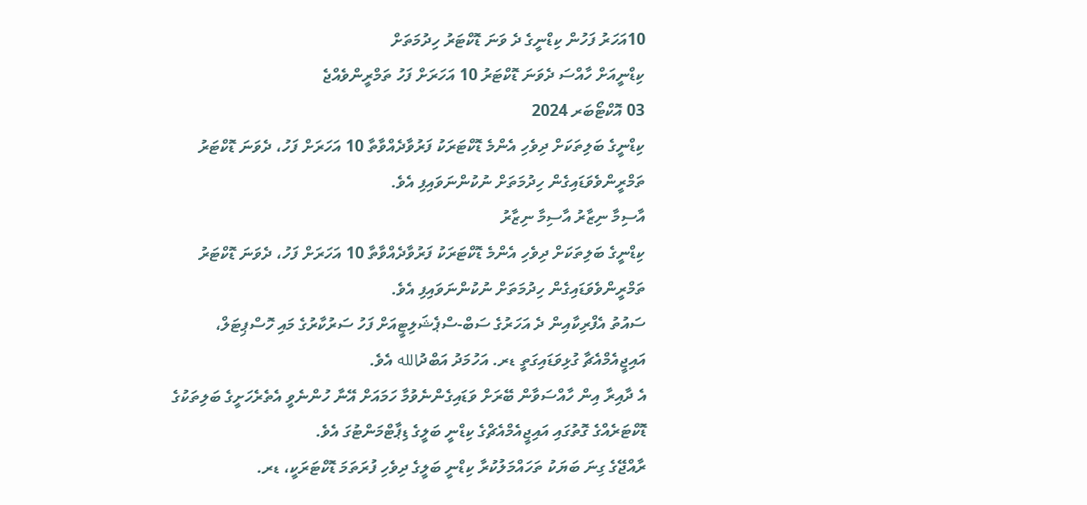10އަހަރު ފަހުން ކިޑްނީގެ ދެ ވަނަ ޑޮކްޓަރު ހިދުމަތަށް
ކިޑްނީއަށް ހާއްސަ ދެވަނަ ޑޮކްޓަރު 10 އަހަރަށް ފަހު ތަމްރީންވެއްޖެ
03 އޮކްޓޯބަރ 2024
ކިޑްނީގެ ބަލިތަކަށް ދިވެހި އެންމެ ޑޮކްޓަރަކު ފަރުވާދެއްވާތާ 10 އަހަރަށް ފަހު، ދެވަނަ ޑޮކްޓަރު ތަމްރީންވެވަޑައިގެން ހިދުމަތަށް ނުކުންނަވައިފި އެވެ.
އާސިމާ ނިޒާރު އާސިމާ ނިޒާރު
ކިޑްނީގެ ބަލިތަކަށް ދިވެހި އެންމެ ޑޮކްޓަރަކު ފަރުވާދެއްވާތާ 10 އަހަރަށް ފަހު، ދެވަނަ ޑޮކްޓަރު ތަމްރީންވެވަޑައިގެން ހިދުމަތަށް ނުކުންނަވައިފި އެވެ.
ސައުތު އެފްރިކާއިން ދެ އަހަރުގެ ސަބް-ސްޕެޝަލިޓީއަށް ފަހު ސަރުކާރުގެ މައި ހޮސްޕިޓަލް، އައިޖީއެމްއެޗާ ގުޅިވަޑައިގަތީ ޑރ. އަހުމަދު އަބްދުالله އެވެ.
އެ ދާއިރާ އިން ހާއްސަވާން ބޭރަށް ވަޑައިގެންނެވުމާ ހަމައަށް އޭނާ ހުންނެވީ އެތެރެހަށީގެ ބަލިތަކުގެ ޑޮކްޓަރެއްގެ ގޮތުގައި އައިޖީއެމްއެޗްގެ ކިޑްނީ ބަލީގެ ޑިޕާޓްމަންޓުގަ އެވެ.
ރާއްޖޭގެ ގިނަ ބަޔަކު ތަހައްމަލުކުރާ ކިޑްނީ ބަލީގެ ދިވެހި ފުރަތަމަ ޑޮކްޓަރަކީ، ޑރ.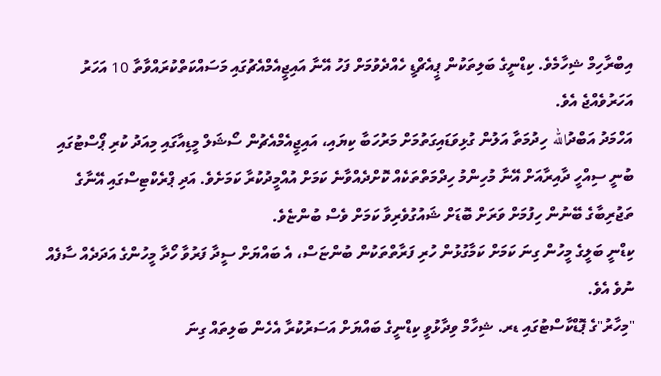އިބްރާހިމް ޝިހާމެވެ. ކިޑްނީގެ ބަލިތަކުން ޕީއެޗްޑީ ހެއްދެވުމަށް ފަހު އޭނާ އައިޖީއެމްއެޗުގައި މަސައްކަތްކުރައްވާތާ 10 އަހަރު އަހަރުވެއްޖެ އެވެ.
އަހްމަދު އަބްދުالله ހިދުމަތާ އަލުން ގުޅިވަޑައިގަތުމަށް މަރުހަބާ ކިޔައި، އައިޖީއެމްއެޗުން ސޯޝަލް މީޑިއާގައި މިއަދު ކުރި ޕޯސްޓުގައި ބުނީ ސިއްހީ ދާއިރާއަށް އޭނާ މުހިންމު ހިދްމަތްތަކެއް ކޮށްދެއްވާނެ ކަމަށް އުއްމީދުކުރާ ކަމަށެވެ. އަދި ޕްރެކްޓިސްގައި އޭނާގެ ތަޖުރިބާގެ ބޭނުން ހިފުމަށް ވަރަށް ބޮޑަށް ޝައުގުވެރިވާ ކަމަށް ވެސް ބުންޏެވެ.
ކިޑްނީ ބަލީގެ މީހުން ގިނަ ކަމަށް ކަމާގުޅުން ހުރި ފަރާތްތަކުން ބުންޏަސް، އެ ބައްޔަށް ސީދާ ފަރުވާ ހޯދާ މީހުންގެ އަދަދެއް ސާފެއް ނުވެ އެވެ.
"މިހާރު"ގެ ޕޮޑްކާސްޓުގައި ޑރ. ޝިހާމް ވިދާޅުވީ ކިޑްނީގެ ބައްޔަށް އަސަރުކުރާ އެހެން ބަލިތައް ގިނަ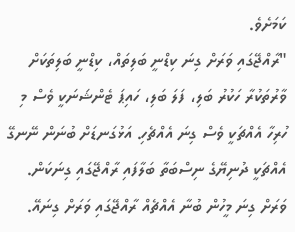ކަމަށެވެ.
"ރާއްޖޭގައި ވަރަށް ގިނަ ކިޑްނީ ބަލިތައް، ކިޑްނީ ބަލިތަކަށް ވާރުތަކުރާ ހަކުރު ބަލި، ފަލަ ބަލި، ހައިޕަ ޓެންޝަނަކީ ވެސް މި ހުރިހާ އެއްޗަކީ ވެސް ގިނަ އެއްޗެހި. އަޅުގަނޑަށް ބުނަން ނޭނގޭ އެއްޗަކީ ދުނިޔޭގެ ނިސްބަތާ ބަލާފައި ރާއްޖޭގައި ގިނަކަން. ވަރަށް ގިނަ މީހުން ބުނާ އެއްޗެއް ރާއްޖޭގައި ވަރަށް ގިނައޭ.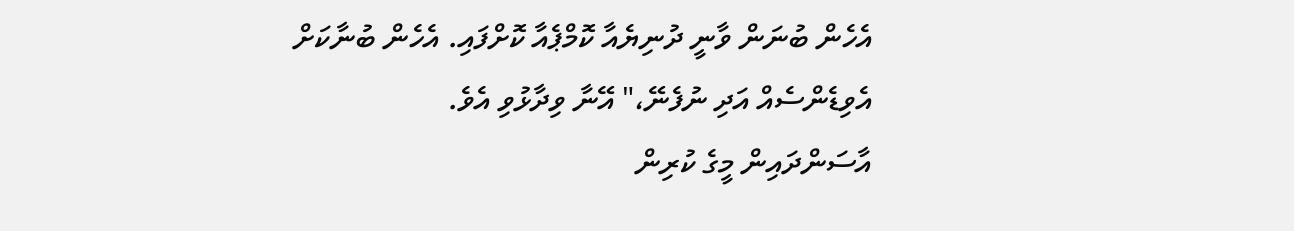އެހެން ބުނަން ވާނީ ދުނިޔެއާ ކޮމްޕެއާ ކޮށްފައި. އެހެން ބުނާކަށް އެވިޑެންސެއް އަދި ނުފެނޭ،" އޭނާ ވިދާޅުވި އެވެ.
އާސަންދައިން މީގެ ކުރިން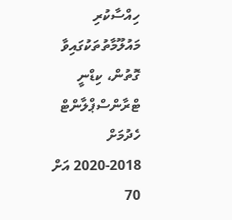ހިއްސާކުރި މައުލޫމާތުތަކުގައިވާ ގޮތުން، ކިޑްނީ ޓްރާންސްޕްލާންޓް ހެދުމަށް 2018-2020 އަށް 70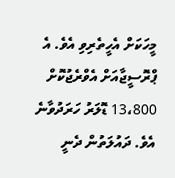މީހަކަށް އެހީތެރިވި އެވެ. އެ ޕްރޮސީޖާއަށް އެވްރެޖުކޮށް 13،800 ޑޮލަރު ހަރަދުވާނެ އެވެ. ދައުލަތުން ދެނީ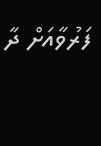ފަރުވާއަށް ދާ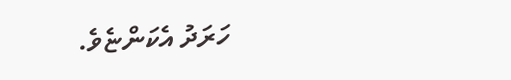ހަރަދު އެކަންޏެވެ.